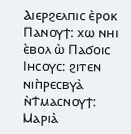Ⲁⲓⲉⲣϩⲉⲗⲡⲓⲥ ⲉ̀ⲣⲟⲕ Ⲡⲁⲛⲟⲩϯ: ⲭⲱ ⲛⲏⲓ ⲉ̀ⲃⲟⲗ ⲱ̀ Ⲡⲁϭⲟⲓⲥ Ⲓⲏⲥⲟⲩⲥ: ϩⲓⲧⲉⲛ ⲛⲓⲡ̀ⲣⲉⲥⲃⲩⲁ̀ ⲛ̀Ϯⲙⲁⲥⲛⲟⲩϯ: Ⲙⲁⲣⲓⲁ̀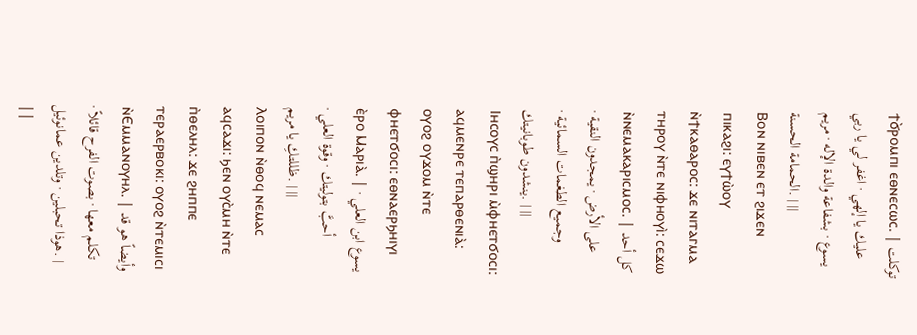ϯϭ̀ⲣⲟⲙⲡⲓ ⲉⲑⲛⲉⲥⲱⲥ. | توكلت عليك يا إلهي · اغفر لي يا ربي يسوع · بشفاعة والدة الإله · مريم الحمامة الحسنة. | ||
Ⲃⲟⲛ ⲛⲓⲃⲉⲛ ⲉⲧ ϩⲓϫⲉⲛ ⲡⲓⲕⲁϩⲓ: ⲉⲩϯⲱ̀ⲟⲩ ⲛ̀ϯⲕⲁⲑⲁⲣⲟⲥ: ϫⲉ ⲛⲓⲧⲁⲅⲙⲁ ⲧⲏⲣⲟⲩ ⲛ̀ⲧⲉ ⲛⲓⲫⲏⲟⲩⲓ̀: ⲥⲉϫⲱ ⲛ̀ⲛⲉⲙⲁⲕⲁⲣⲓⲥⲙⲟⲥ. | كل أحد على الأرض · يمجدون النقية · وجميع الطغمات السمائية · ينشدون طوبانيتك. | ||
Ⲓⲏⲥⲟⲩⲥ ⲡ̀ϣⲏⲣⲓ ⲙ̀ⲫⲏⲉⲧϭⲟⲥⲓ: ⲁϥⲙⲉⲛⲣⲉ ⲧⲉⲡⲁⲣⲑⲉⲛⲓⲁ̀: ⲟⲩⲟϩ ⲟⲩϫⲟⲙ ⲛ̀ⲧⲉ ⲫⲏⲉⲧϭⲟⲥⲓ: ⲉⲑⲛⲁⲉⲣϧⲏⲓⲩⲓ ⲉ̀ⲣⲟ Ⲙⲁⲣⲓⲁ̀. | يسوع ابن العلي · أحبَّ بتوليتك · وقوة العلي · ظللتكِ يا مريم. | ||
Ⲗⲟⲓⲡⲟⲛ ⲛ̀ⲑⲟϥ ⲛⲉⲙⲁⲥ ⲁϥⲥⲁϫⲓ: ϧⲉⲛ ⲟⲩⲥ̀ⲙⲏ ⲛ̀ⲧⲉ ⲡ̀ⲑⲉⲗⲏⲗ: ϫⲉ ϩⲏⲡⲡⲉ ⲧⲉⲣⲁⲉⲣⲃⲟⲕⲓ: ⲟⲩⲟϩ ⲛ̀ⲧⲉⲙⲓⲥⲓ ⲛ̀Ⲉⲙⲙⲁⲛⲟⲩⲏⲗ. | وأيضاً هو قد تكلم معها · بصوت الفرح قائلاً · هوذا تحبلين · وتلدين عمانوئيل. | ||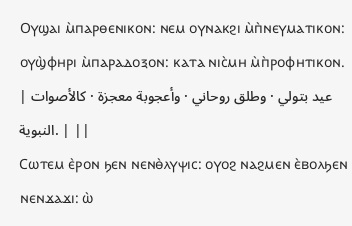Ⲟⲩϣⲁⲓ ⲙ̀ⲡⲁⲣⲑⲉⲛⲓⲕⲟⲛ: ⲛⲉⲙ ⲟⲩⲛⲁⲕϩⲓ ⲙ̀ⲡ̀ⲛⲉⲩⲙⲁⲧⲓⲕⲟⲛ: ⲟⲩϣ̀ⲫⲏⲣⲓ ⲙ̀ⲡⲁⲣⲁⲇⲟⲝⲟⲛ: ⲕⲁⲧⲁ ⲛⲓⲥ̀ⲙⲏ ⲙ̀ⲡ̀ⲣⲟⲫⲏⲧⲓⲕⲟⲛ. | عيد بتولي · وطلق روحاني · وأعجوبة معجزة · كالأصوات النبوية. | ||
Ⲥⲱⲧⲉⲙ ⲉ̀ⲣⲟⲛ ϧⲉⲛ ⲛⲉⲛⲑ̀ⲗⲩⲯⲓⲥ: ⲟⲩⲟϩ ⲛⲁϩⲙⲉⲛ ⲉ̀ⲃⲟⲗϧⲉⲛ ⲛⲉⲛϫⲁϫⲓ: ⲱ̀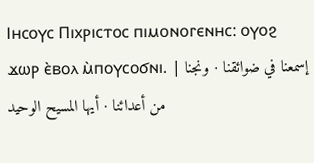Ⲓⲏⲥⲟⲩⲥ Ⲡⲓⲭⲣⲓⲥⲧⲟⲥ ⲡⲓⲙⲟⲛⲟⲅⲉⲛⲏⲥ: ⲟⲩⲟϩ ϫⲱⲣ ⲉ̀ⲃⲟⲗ ⲙ̀ⲡⲟⲩⲥⲟϭⲛⲓ. | إسمعنا في ضوائقنا · ونجنا من أعدائنا · أيها المسيح الوحيد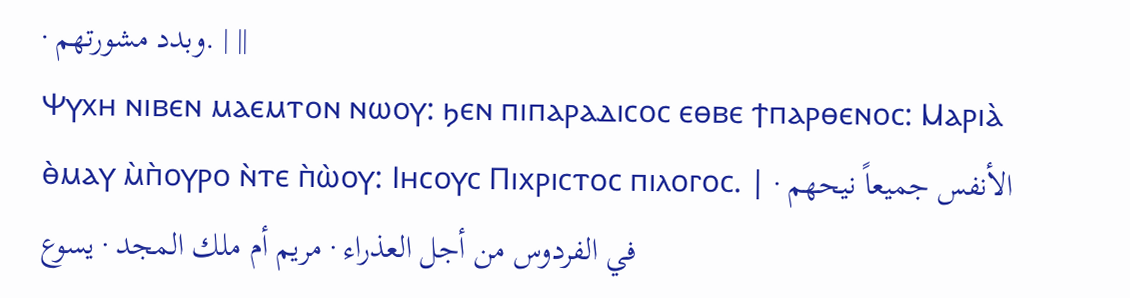· وبدد مشورتهم. | ||
Ⲯⲩⲭⲏ ⲛⲓⲃⲉⲛ ⲙⲁⲉⲙⲧⲟⲛ ⲛⲱⲟⲩ: ϧⲉⲛ ⲡⲓⲡⲁⲣⲁⲇⲓⲥⲟⲥ ⲉⲑⲃⲉ ϯⲡⲁⲣⲑⲉⲛⲟⲥ: Ⲙⲁⲣⲓⲁ̀ ⲑ̀ⲙⲁⲩ ⲙ̀ⲡ̀ⲟⲩⲣⲟ ⲛ̀ⲧⲉ ⲡ̀ⲱ̀ⲟⲩ: Ⲓⲏⲥⲟⲩⲥ Ⲡⲓⲭⲣⲓⲥⲧⲟⲥ ⲡⲓⲗⲟⲅⲟⲥ. | الأنفس جميعاً نيحهم · في الفردوس من أجل العذراء · مريم أم ملك المجد · يسوع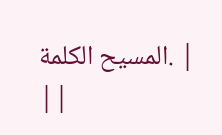المسيح الكلمة. | ||